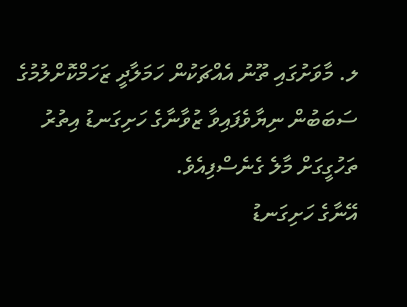ލ. މާވަށުގައި ތޫނު އެއްޗަކުން ހަމަލާދީ ޒަހަމްކޮށްލުމުގެ ސަބަބުން ނިޔާވެފައިވާ ޒުވާނާގެ ހަށިގަނޑު އިތުރު ތަހުގީގަށް މާލެ ގެނެސްފިއެވެ.
އޭނާގެ ހަށިގަނޑު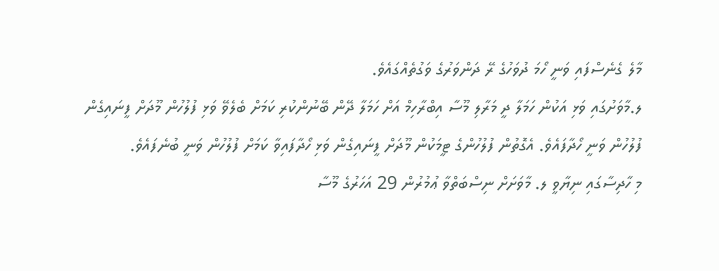މާލެ ގެނެސްފައި ވަނީ ހޯމަ ދުވަހުގެ ރޭ ދަންވަރުގެ ވަގުތެއްގައެވެ.
ލ.މާވަށުގައި ވަޅި އަކުން ހަމަލާ ދީ މަރާލި މޫސާ އިބްރާހިމް އަށް ހަމަލާ ދޭން ބޭނުންކުރި ކަމަށް ބެލެވޭ ވަޅި ފުލުހުން މޫދަށް ފީނައިގެން ފުލުހުން ވަނީ ހޯދާފައެވެ. އެގޮތުން ފުލުހުންގެ ޓީމަކުން މޫދަށް ފީނައިގެން ވަޅި ހޯދާފައިވާ ކަމަށް ފުލުހުން ވަނީ ބުނެފައެވެ.
މި ހާދިސާގައި ނިޔާވީ ލ. މާވަށަށް ނިސްބަތްވާ ޢުމުރުން 29 އަހަރުގެ މޫސާ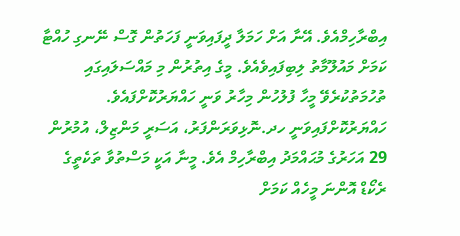އިބްރާހިމްއެވެ. އޭނާ އަށް ހަމަލާ ދީފައިވަނީ ފަހަތުން ގޮސް ނޭނގި ހުއްޓާ ކަމަށް މައުލޫމާތު ލިބިފައިވެއެވެ. މީގެ އިތުރުން މި މައްސަލައިގައި ތުހުމަތުކުރެވޭ މީހާ ފުލުހުން މިހާރު ވަނީ ހައްޔަރުކޮށްފައެވެ.
ހައްޔަރުކޮށްފައިވަނީ ހދ.ނޮޅިވަރަންފަރު، އަސަރީ މަންޒިލް، އުމުރުން 29 އަހަރުގެ މުޙައްމަދު އިބްރާހިމް އެވެ. މީނާ އަކީ މަސްތުވާ ތަކެތީގެ ރެކޯޑް އޮންނަ މީހެއް ކަމަށް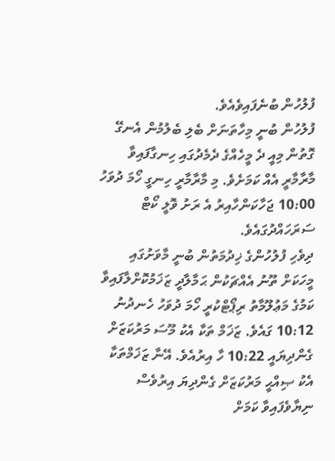ފުލުހުން ބުނެފައިވެއެވެ.
ފުލުހުން ބުނީ މިހާތަނަށް ބެލި ބެލުމުން އެނގޭ ގޮތުން މިއީ ދެ މީހެއްގެ ދެމެދުގައި ހިނގާފައިވާ މާރާމާރީ އެއް ކަމަށެވެ. މި މާރާމާރީ ހިނގީ ހޯމަ ދުވަހު 10:00 ޖަހާކަންހާއިރު އެ ރަށު ވޮލީ ކޯޓް ސަރަހައްދުގައެވެ.
ދިވެހި ފުލުހުންގެ ޚިދުމަތުން ބުނީ މާވަށުގައި މީހަކަށް ތޫނު އެއްޗަކުން ޙަމާލާދީ ޒަޚަމުކޮށްލާފައިވާ ކަމުގެ މަޢުލޫމާތު ރިޕޯޓްކުރީ ހޯމަ ދުވަހު ހެނދުނު 10:12 ގައެވެ. ޒަޚަމް ތަކާ އެކު މޫސަ މަރުކަޒަށް ގެންދިޔައީ 10:22 ހާ އިރުއެވެ. އޭނާ ޒަޚަމްތަކާ އެކު ޞިއްޙީ މަރުކަޒަށް ގެންދިޔަ އިރުވެސް ނިޔާވެފައިވާ ކަމަށް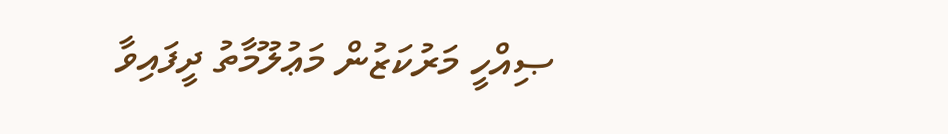ޞިއްހީ މަރުކަޒުން މަޢުލޫމާތު ދީފައިވާ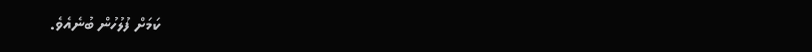ކަމަށް ފުލުހުން ބުނެއެވެ.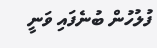ފުލުހުން ބުނެފައި ވަނީ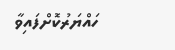ހައްޔަރުކޮށްފައިވާ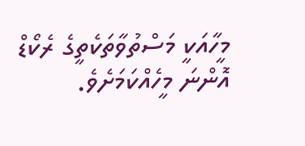މީހާއަކީ މަސްތުވާތަކެތީގެ ރެކޯޑް އޮންނަ މީހެއްކަމަށެވެ.